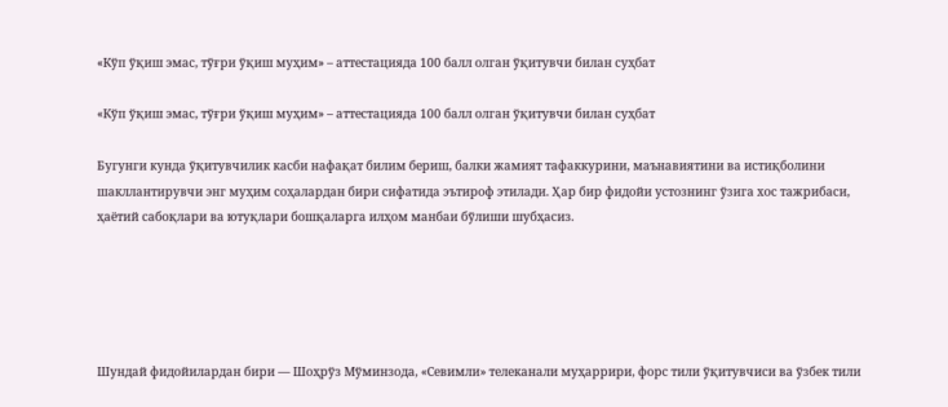«Кўп ўқиш эмас, тўғри ўқиш муҳим» – аттестацияда 100 балл олган ўқитувчи билан суҳбат

«Кўп ўқиш эмас, тўғри ўқиш муҳим» – аттестацияда 100 балл олган ўқитувчи билан суҳбат

Бугунги кунда ўқитувчилик касби нафақат билим бериш, балки жамият тафаккурини, маънавиятини ва истиқболини шакллантирувчи энг муҳим соҳалардан бири сифатида эътироф этилади. Ҳар бир фидойи устознинг ўзига хос тажрибаси, ҳаётий сабоқлари ва ютуқлари бошқаларга илҳом манбаи бўлиши шубҳасиз.





Шундай фидойилардан бири — Шоҳрўз Мўминзода, «Севимли» телеканали муҳаррири, форс тили ўқитувчиси ва ўзбек тили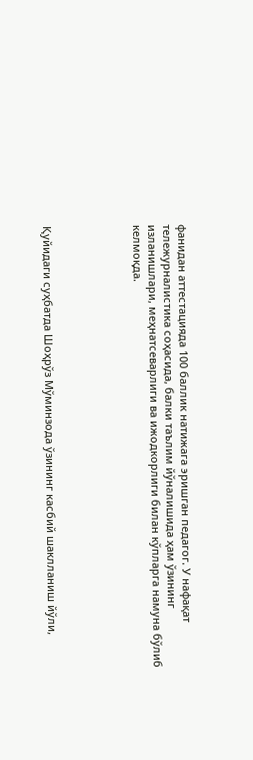фанидан аттестацияда 100 баллик натижага эришган педагог. У нафақат тележурналистика соҳасида, балки таълим йўналишида ҳам ўзининг изланишлари, меҳнатсеварлиги ва ижодкорлиги билан кўпларга намуна бўлиб келмоқда.





Қуйидаги суҳбатда Шоҳрўз Мўминзода ўзининг касбий шаклланиш йўли,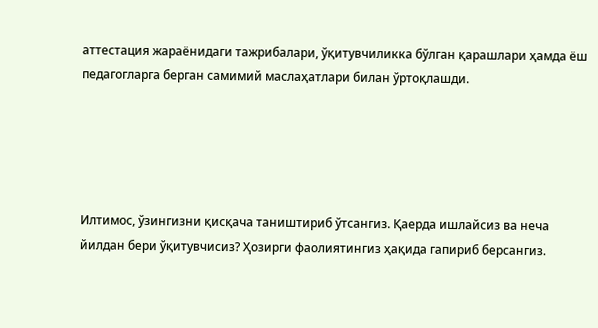аттестация жараёнидаги тажрибалари, ўқитувчиликка бўлган қарашлари ҳамда ёш педагогларга берган самимий маслаҳатлари билан ўртоқлашди.





Илтимос, ўзингизни қисқача таништириб ўтсангиз. Қаерда ишлайсиз ва неча йилдан бери ўқитувчисиз? Ҳозирги фаолиятингиз ҳақида гапириб берсангиз.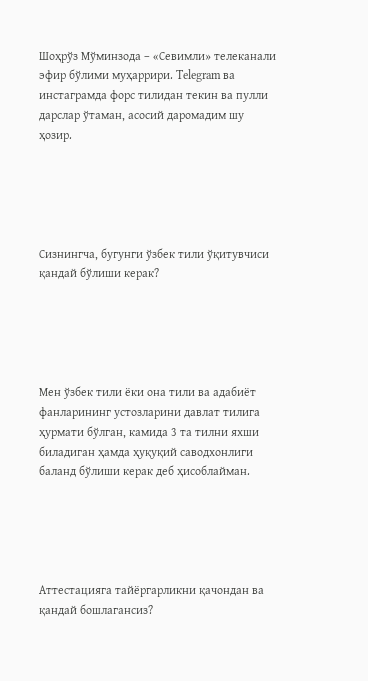Шоҳрўз Мўминзода – «Севимли» телеканали эфир бўлими муҳаррири. Telegram ва инстаграмда форс тилидан текин ва пулли дарслар ўтаман, асосий даромадим шу ҳозир.





Сизнингча, бугунги ўзбек тили ўқитувчиси қандай бўлиши керак?





Мен ўзбек тили ёки она тили ва адабиёт фанларининг устозларини давлат тилига ҳурмати бўлган, камида 3 та тилни яхши биладиган ҳамда ҳуқуқий саводхонлиги баланд бўлиши керак деб ҳисоблайман.





Аттестацияга тайёргарликни қачондан ва қандай бошлагансиз?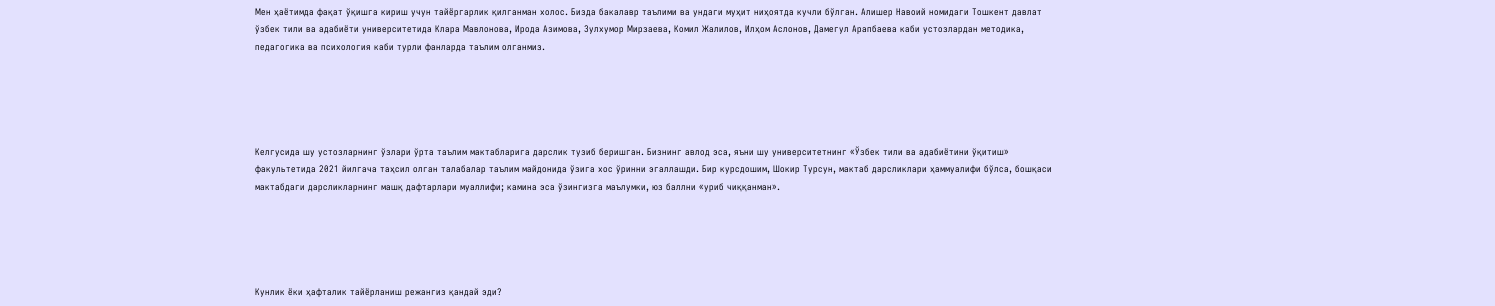Мен ҳаётимда фақат ўқишга кириш учун тайёргарлик қилганман холос. Бизда бакалавр таълими ва ундаги муҳит ниҳоятда кучли бўлган. Алишер Навоий номидаги Тошкент давлат ўзбек тили ва адабиёти университетида Клара Мавлонова, Ирода Азимова, Зулхумор Мирзаева, Комил Жалилов, Илҳом Аслонов, Дамегул Арапбаева каби устозлардан методика, педагогика ва психология каби турли фанларда таълим олганмиз.





Келгусида шу устозларнинг ўзлари ўрта таълим мактабларига дарслик тузиб беришган. Бизнинг авлод эса, яъни шу университетнинг «Ўзбек тили ва адабиётини ўқитиш» факультетида 2021 йилгача таҳсил олган талабалар таълим майдонида ўзига хос ўринни эгаллашди. Бир курсдошим, Шокир Турсун, мактаб дарсликлари ҳаммуалифи бўлса, бошқаси мактабдаги дарсликларнинг машқ дафтарлари муаллифи; камина эса ўзингизга маълумки, юз баллни «уриб чиққанман».





Кунлик ёки ҳафталик тайёрланиш режангиз қандай эди?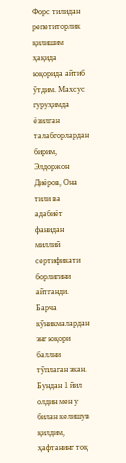Форс тилидан репетиторлик қилишим ҳақида юқорида айтиб ўтдим. Махсус гуруҳимда ёзилган талабгорлардан бирим, Элдоржон Диёров, Она тили ва адабиёт фанидан миллий сертификати борлигини айтганди. Барча кўникмалардан энг юқори баллни тўплаган экан. Бундан 1 йил олдин мен у билан келишув қилдим, ҳафтанинг тоқ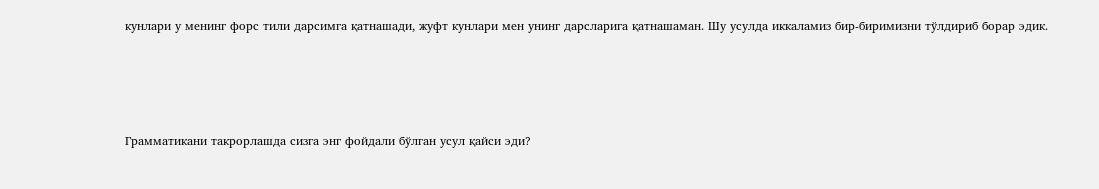кунлари у менинг форс тили дарсимга қатнашади, жуфт кунлари мен унинг дарсларига қатнашаман. Шу усулда иккаламиз бир-биримизни тўлдириб борар эдик.





Грамматикани такрорлашда сизга энг фойдали бўлган усул қайси эди?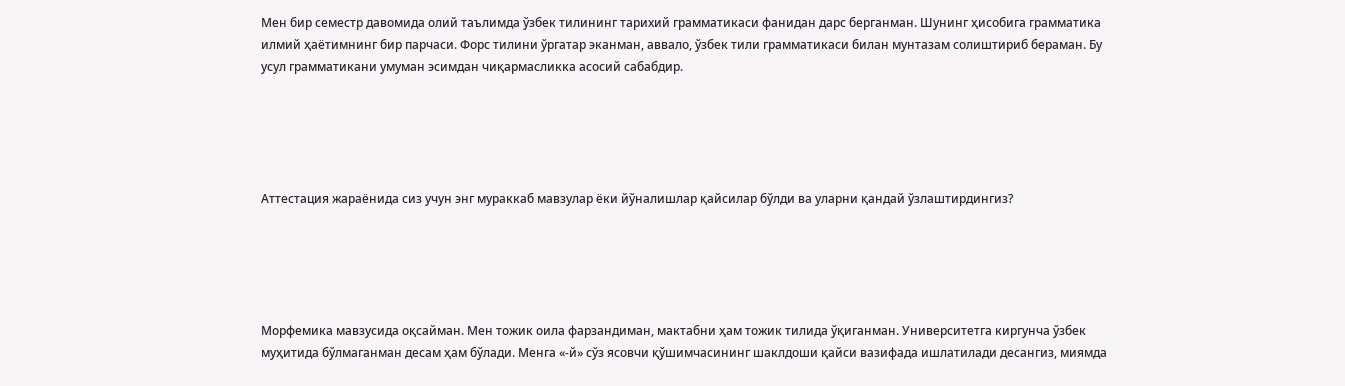Мен бир семестр давомида олий таълимда ўзбек тилининг тарихий грамматикаси фанидан дарс берганман. Шунинг ҳисобига грамматика илмий ҳаётимнинг бир парчаси. Форс тилини ўргатар эканман, аввало, ўзбек тили грамматикаси билан мунтазам солиштириб бераман. Бу усул грамматикани умуман эсимдан чиқармасликка асосий сабабдир.





Аттестация жараёнида сиз учун энг мураккаб мавзулар ёки йўналишлар қайсилар бўлди ва уларни қандай ўзлаштирдингиз?





Морфемика мавзусида оқсайман. Мен тожик оила фарзандиман, мактабни ҳам тожик тилида ўқиганман. Университетга киргунча ўзбек муҳитида бўлмаганман десам ҳам бўлади. Менга «-й» сўз ясовчи қўшимчасининг шаклдоши қайси вазифада ишлатилади десангиз, миямда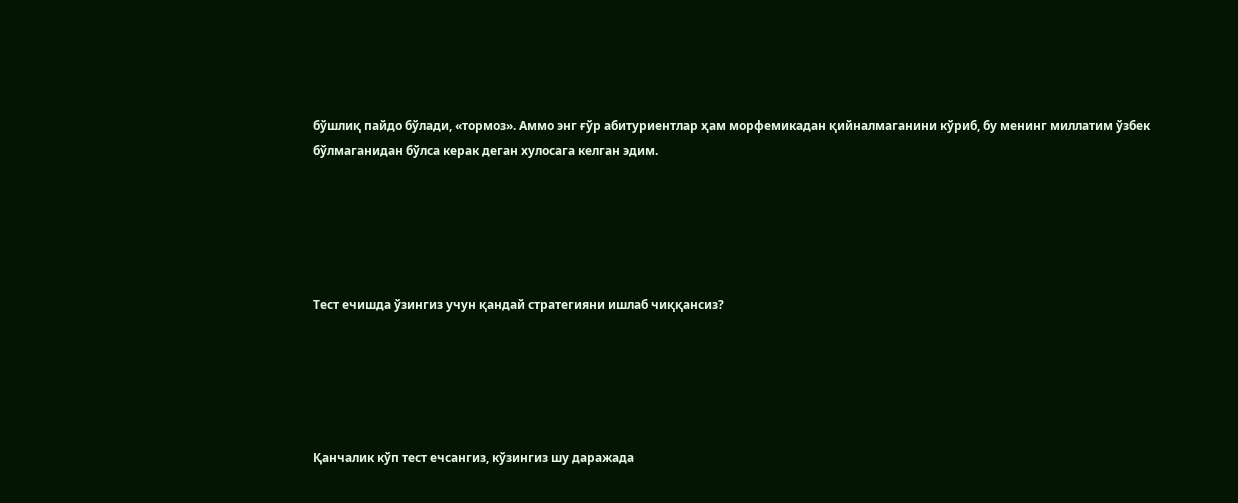бўшлиқ пайдо бўлади, «тормоз». Аммо энг ғўр абитуриентлар ҳам морфемикадан қийналмаганини кўриб, бу менинг миллатим ўзбек бўлмаганидан бўлса керак деган хулосага келган эдим.





Тест ечишда ўзингиз учун қандай стратегияни ишлаб чиққансиз?





Қанчалик кўп тест ечсангиз, кўзингиз шу даражада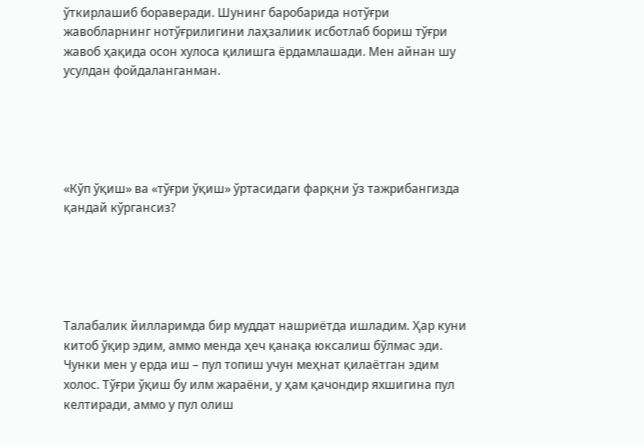ўткирлашиб бораверади. Шунинг баробарида нотўғри жавобларнинг нотўғрилигини лаҳзалиик исботлаб бориш тўғри жавоб ҳақида осон хулоса қилишга ёрдамлашади. Мен айнан шу усулдан фойдаланганман.





«Кўп ўқиш» ва «тўғри ўқиш» ўртасидаги фарқни ўз тажрибангизда қандай кўргансиз?





Талабалик йилларимда бир муддат нашриётда ишладим. Ҳар куни китоб ўқир эдим, аммо менда ҳеч қанақа юксалиш бўлмас эди. Чунки мен у ерда иш – пул топиш учун меҳнат қилаётган эдим холос. Тўғри ўқиш бу илм жараёни, у ҳам қачондир яхшигина пул келтиради, аммо у пул олиш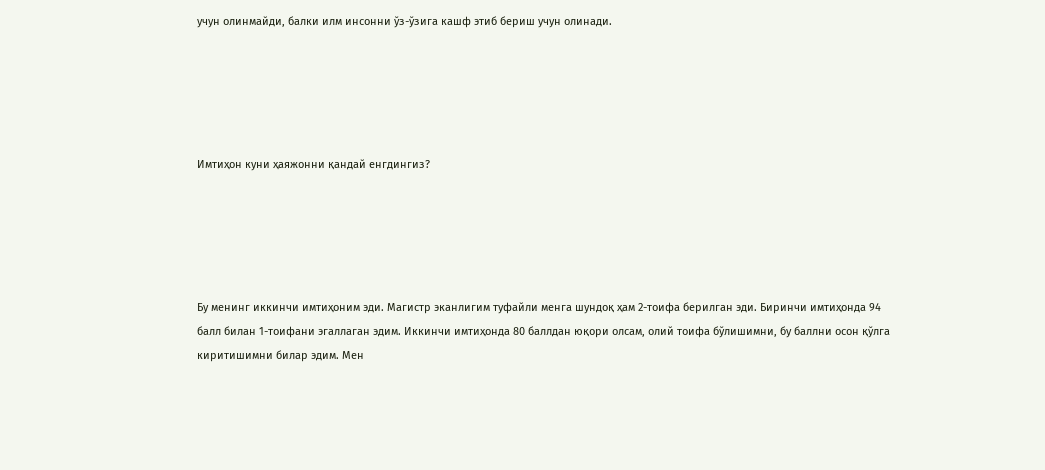учун олинмайди, балки илм инсонни ўз-ўзига кашф этиб бериш учун олинади.





Имтиҳон куни ҳаяжонни қандай енгдингиз?





Бу менинг иккинчи имтиҳоним эди. Магистр эканлигим туфайли менга шундоқ ҳам 2-тоифа берилган эди. Биринчи имтиҳонда 94 балл билан 1-тоифани эгаллаган эдим. Иккинчи имтиҳонда 80 баллдан юқори олсам, олий тоифа бўлишимни, бу баллни осон қўлга киритишимни билар эдим. Мен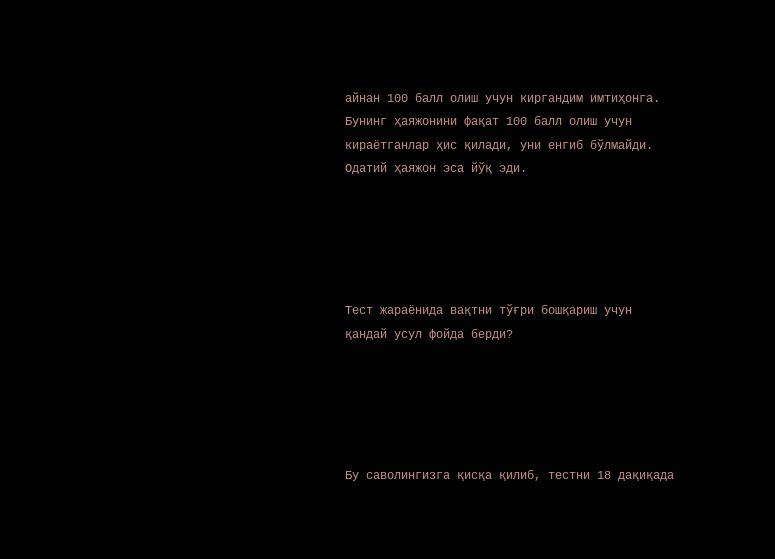айнан 100 балл олиш учун киргандим имтиҳонга. Бунинг ҳаяжонини фақат 100 балл олиш учун кираётганлар ҳис қилади, уни енгиб бўлмайди. Одатий ҳаяжон эса йўқ эди.





Тест жараёнида вақтни тўғри бошқариш учун қандай усул фойда берди?





Бу саволингизга қисқа қилиб, тестни 18 дақиқада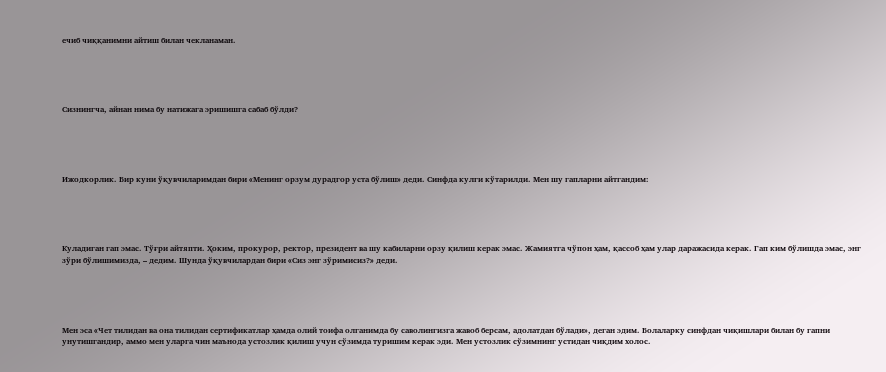ечиб чиққанимни айтиш билан чекланаман.





Сизнингча, айнан нима бу натижага эришишга сабаб бўлди?





Ижодкорлик. Бир куни ўқувчиларимдан бири «Менинг орзум дурадгор уста бўлиш» деди. Синфда кулги кўтарилди. Мен шу гапларни айтгандим:





Куладиган гап эмас. Тўғри айтяпти. Ҳоким, прокурор, ректор, президент ва шу кабиларни орзу қилиш керак эмас. Жамиятга чўпон ҳам, қассоб ҳам улар даражасида керак. Гап ким бўлишда эмас, энг зўри бўлишимизда, – дедим. Шунда ўқувчилардан бири «Сиз энг зўримисиз?» деди.





Мен эса «Чет тилидан ва она тилидан сертификатлар ҳамда олий тоифа олганимда бу саволингизга жавоб берсам, адолатдан бўлади», деган эдим. Болаларку синфдан чиқишлари билан бу гапни унутишгандир, аммо мен уларга чин маънода устозлик қилиш учун сўзимда туришим керак эди. Мен устозлик сўзимнинг устидан чиқдим холос.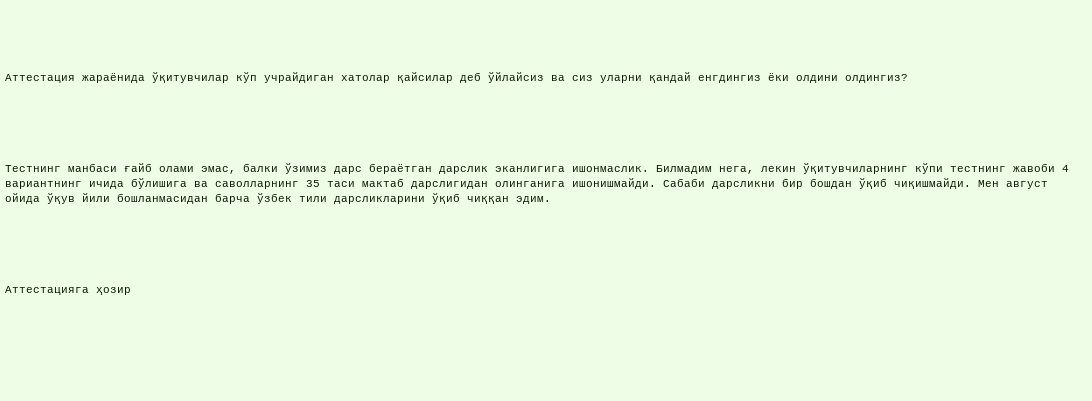Аттестация жараёнида ўқитувчилар кўп учрайдиган хатолар қайсилар деб ўйлайсиз ва сиз уларни қандай енгдингиз ёки олдини олдингиз?





Тестнинг манбаси ғайб олами эмас, балки ўзимиз дарс бераётган дарслик эканлигига ишонмаслик. Билмадим нега, лекин ўқитувчиларнинг кўпи тестнинг жавоби 4 вариантнинг ичида бўлишига ва саволларнинг 35 таси мактаб дарслигидан олинганига ишонишмайди. Сабаби дарсликни бир бошдан ўқиб чиқишмайди. Мен август ойида ўқув йили бошланмасидан барча ўзбек тили дарсликларини ўқиб чиққан эдим.





Аттестацияга ҳозир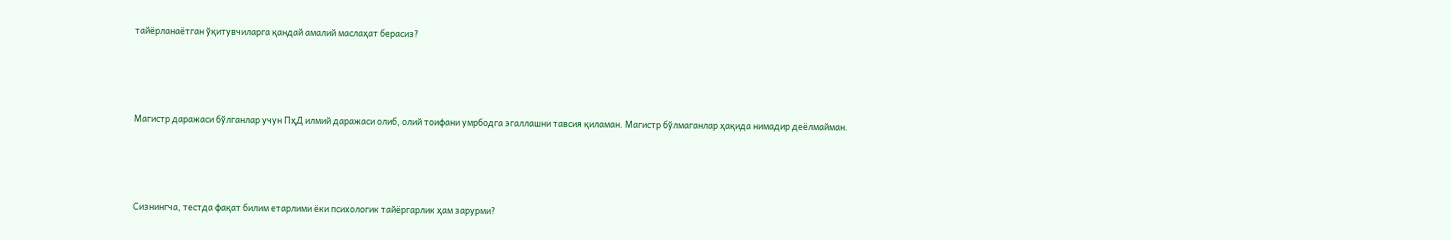тайёрланаётган ўқитувчиларга қандай амалий маслаҳат берасиз?





Магистр даражаси бўлганлар учун ПҳД илмий даражаси олиб, олий тоифани умрбодга эгаллашни тавсия қиламан. Магистр бўлмаганлар ҳақида нимадир деёлмайман.





Сизнингча, тестда фақат билим етарлими ёки психологик тайёргарлик ҳам зарурми?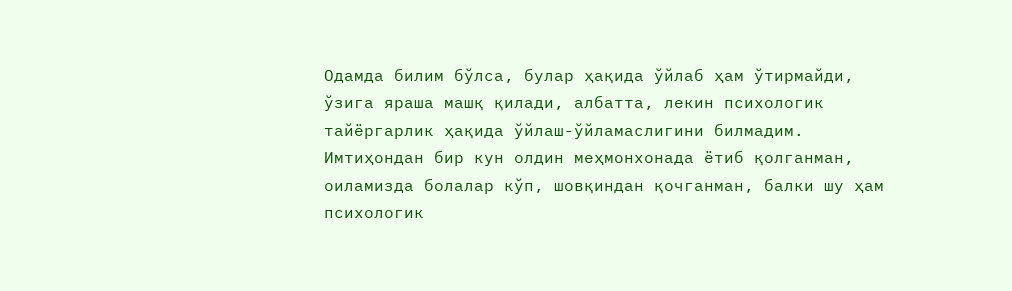Одамда билим бўлса, булар ҳақида ўйлаб ҳам ўтирмайди, ўзига яраша машқ қилади, албатта, лекин психологик тайёргарлик ҳақида ўйлаш-ўйламаслигини билмадим. Имтиҳондан бир кун олдин меҳмонхонада ётиб қолганман, оиламизда болалар кўп, шовқиндан қочганман, балки шу ҳам психологик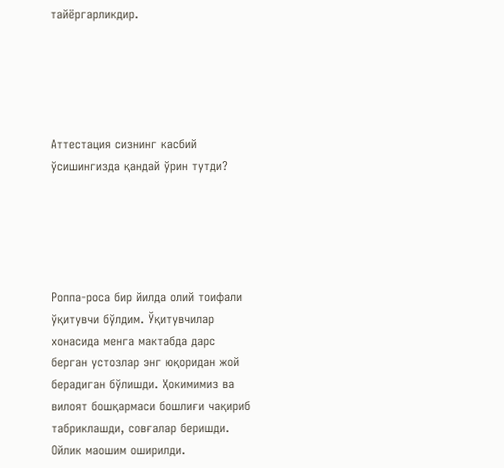тайёргарликдир.





Аттестация сизнинг касбий ўсишингизда қандай ўрин тутди?





Роппа-роса бир йилда олий тоифали ўқитувчи бўлдим. Ўқитувчилар хонасида менга мактабда дарс берган устозлар энг юқоридан жой берадиган бўлишди. Ҳокимимиз ва вилоят бошқармаси бошлиғи чақириб табриклашди, совғалар беришди. Ойлик маошим оширилди.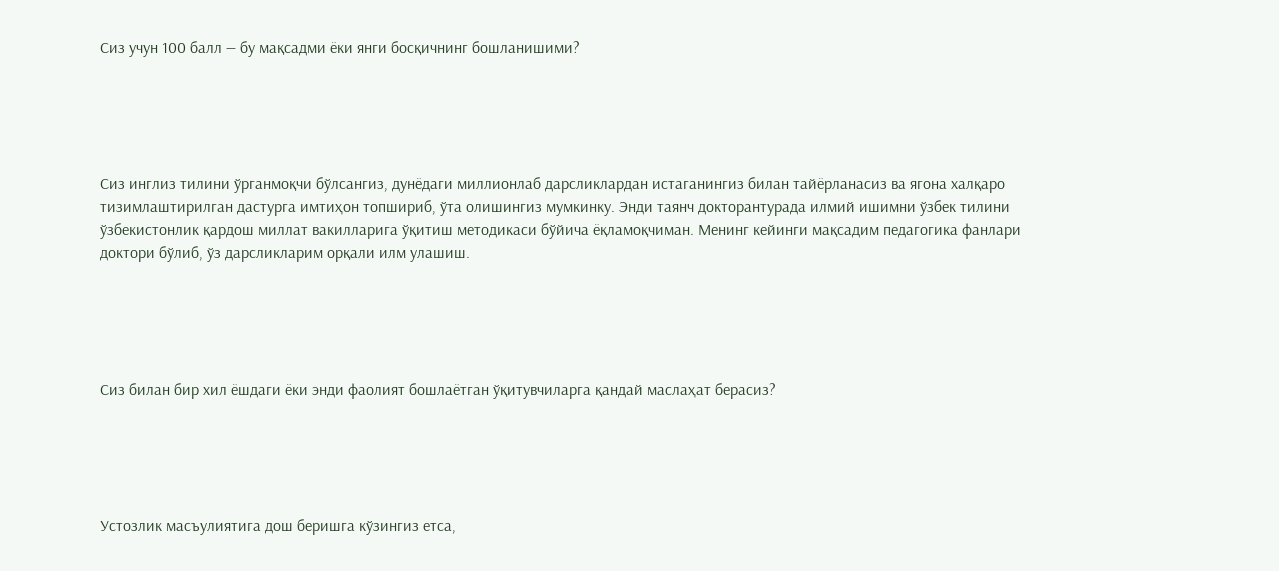Сиз учун 100 балл — бу мақсадми ёки янги босқичнинг бошланишими?





Сиз инглиз тилини ўрганмоқчи бўлсангиз, дунёдаги миллионлаб дарсликлардан истаганингиз билан тайёрланасиз ва ягона халқаро тизимлаштирилган дастурга имтиҳон топшириб, ўта олишингиз мумкинку. Энди таянч докторантурада илмий ишимни ўзбек тилини ўзбекистонлик қардош миллат вакилларига ўқитиш методикаси бўйича ёқламоқчиман. Менинг кейинги мақсадим педагогика фанлари доктори бўлиб, ўз дарсликларим орқали илм улашиш.





Сиз билан бир хил ёшдаги ёки энди фаолият бошлаётган ўқитувчиларга қандай маслаҳат берасиз?





Устозлик масъулиятига дош беришга кўзингиз етса,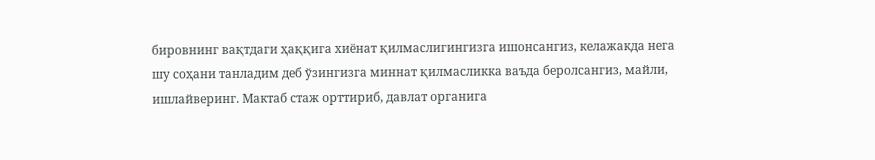бировнинг вақтдаги ҳаққига хиёнат қилмаслигингизга ишонсангиз, келажакда нега шу соҳани танладим деб ўзингизга миннат қилмасликка ваъда беролсангиз, майли, ишлайверинг. Мактаб стаж орттириб, давлат органига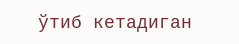ўтиб кетадиган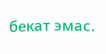бекат эмас.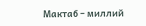Мактаб – миллий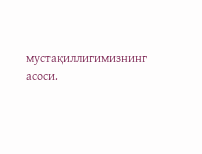мустақиллигимизнинг асоси.